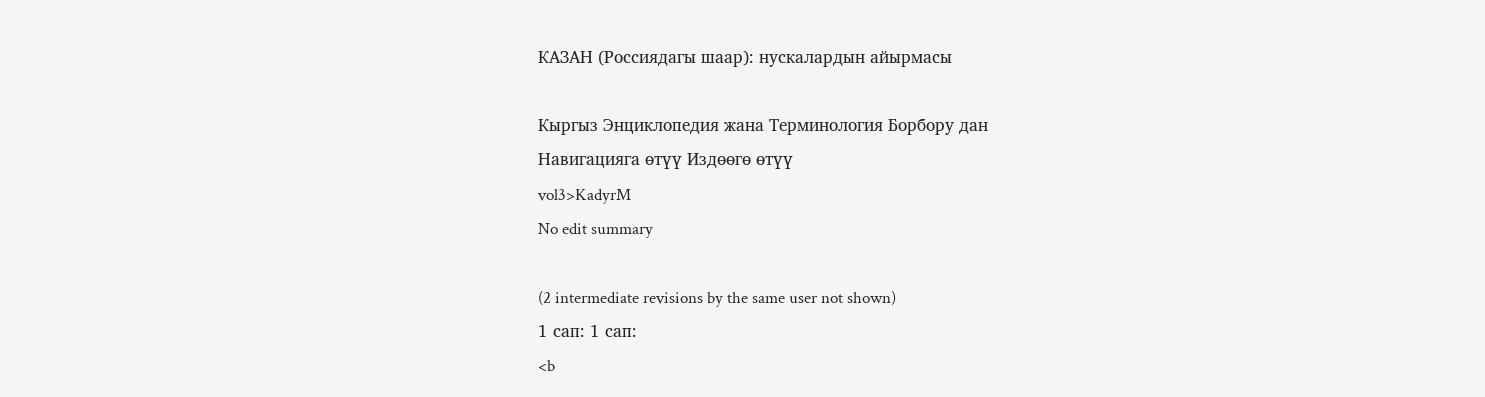КАЗАН (Россиядагы шаар): нускалардын айырмасы

Кыргыз Энциклопедия жана Терминология Борбору дан
Навигацияга өтүү Издөөгө өтүү
vol3>KadyrM
No edit summary

(2 intermediate revisions by the same user not shown)
1 сап: 1 сап:
<b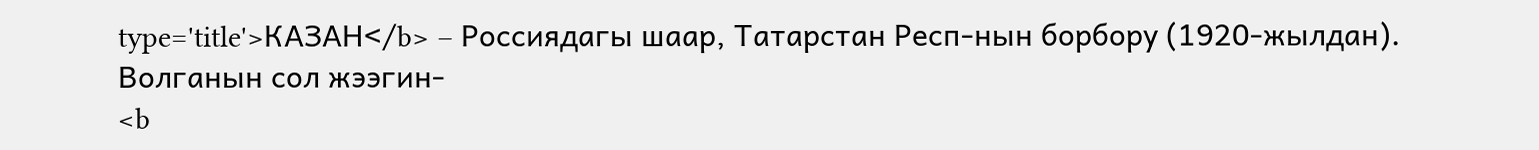type='title'>КАЗАН</b> – Россиядагы шаар, Татарстан Респ-нын борбору (1920-жылдан). Волганын сол жээгин-
<b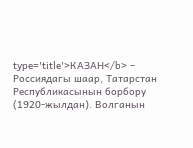type='title'>КАЗАН</b> – Россиядагы шаар, Татарстан Республикасынын борбору (1920-жылдан). Волганын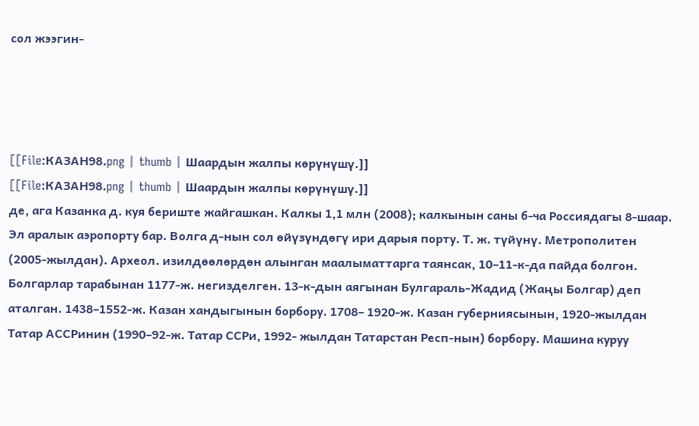сол жээгин-




[[File:КАЗАН98.png | thumb | Шаардын жалпы көрүнүшү.]]
[[File:КАЗАН98.png | thumb | Шаардын жалпы көрүнүшү.]]
де, ага Казанка д. куя бериште жайгашкан. Калкы 1,1 млн (2008); калкынын саны б-ча Россиядагы 8-шаар. Эл аралык аэропорту бар. Волга д-нын сол өйүзүндөгү ири дарыя порту. Т. ж. түйүнү. Метрополитен (2005-жылдан). Археол. изилдөөлөрдөн алынган маалыматтарга таянсак, 10–11-к-да пайда болгон. Болгарлар тарабынан 1177-ж. негизделген. 13-к-дын аягынан Булгараль-Жадид (Жаңы Болгар) деп аталган. 1438–1552-ж. Казан хандыгынын борбору. 1708– 1920-ж. Казан губерниясынын, 1920-жылдан Татар АССРинин (1990–92-ж. Татар ССРи, 1992- жылдан Татарстан Респ-нын) борбору. Машина куруу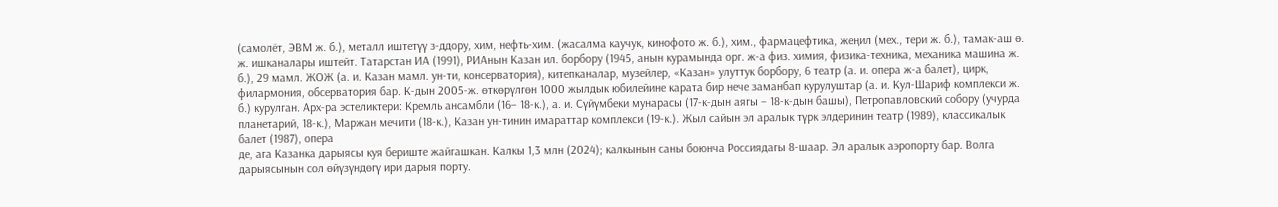(самолёт, ЭВМ ж. б.), металл иштетүү з-ддору, хим, нефть-хим. (жасалма каучук, кинофото ж. б.), хим., фармацефтика, жеңил (мех., тери ж. б.), тамак-аш ө. ж. ишканалары иштейт. Татарстан ИА (1991), РИАнын Казан ил. борбору (1945, анын курамында орг. ж-а физ. химия, физика-техника, механика машина ж. б.), 29 мамл. ЖОЖ (а. и. Казан мамл. ун-ти, консерватория), китепканалар, музейлер, «Казан» улуттук борбору, 6 театр (а. и. опера ж-а балет), цирк, филармония, обсерватория бар. К-дын 2005-ж. өткөрүлгөн 1000 жылдык юбилейине карата бир нече заманбап курулуштар (а. и. Кул-Шариф комплекси ж. б.) курулган. Арх-ра эстеликтери: Кремль ансамбли (16– 18-к.), а. и. Сүйүмбеки мунарасы (17-к-дын аягы – 18-к-дын башы), Петропавловский собору (учурда планетарий, 18-к.), Маржан мечити (18-к.), Казан ун-тинин имараттар комплекси (19-к.). Жыл сайын эл аралык түрк элдеринин театр (1989), классикалык балет (1987), опера
де, ага Казанка дарыясы куя бериште жайгашкан. Калкы 1,3 млн (2024); калкынын саны боюнча Россиядагы 8-шаар. Эл аралык аэропорту бар. Волга дарыясынын сол өйүзүндөгү ири дарыя порту.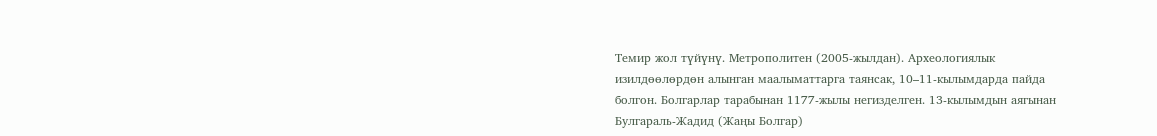Темир жол түйүнү. Метрополитен (2005-жылдан). Археологиялык изилдөөлөрдөн алынган маалыматтарга таянсак, 10–11-кылымдарда пайда болгон. Болгарлар тарабынан 1177-жылы негизделген. 13-кылымдын аягынан Булгараль-Жадид (Жаңы Болгар)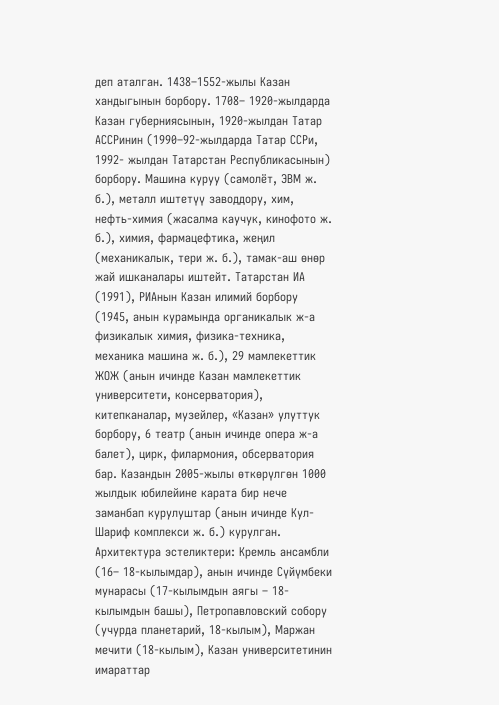деп аталган. 1438–1552-жылы Казан хандыгынын борбору. 1708– 1920-жылдарда Казан губерниясынын, 1920-жылдан Татар АССРинин (1990–92-жылдарда Татар ССРи, 1992- жылдан Татарстан Республикасынын) борбору. Машина куруу (самолёт, ЭВМ ж. б.), металл иштетүү заводдору, хим, нефть-химия (жасалма каучук, кинофото ж. б.), химия, фармацефтика, жеңил (механикалык, тери ж. б.), тамак-аш өнөр жай ишканалары иштейт. Татарстан ИА (1991), РИАнын Казан илимий борбору (1945, анын курамында органикалык ж-а физикалык химия, физика-техника, механика машина ж. б.), 29 мамлекеттик ЖОЖ (анын ичинде Казан мамлекеттик университети, консерватория), китепканалар, музейлер, «Казан» улуттук борбору, 6 театр (анын ичинде опера ж-а балет), цирк, филармония, обсерватория бар. Казандын 2005-жылы өткөрүлгөн 1000 жылдык юбилейине карата бир нече заманбап курулуштар (анын ичинде Кул-Шариф комплекси ж. б.) курулган. Архитектура эстеликтери: Кремль ансамбли (16– 18-кылымдар), анын ичинде Сүйүмбеки мунарасы (17-кылымдын аягы – 18-кылымдын башы), Петропавловский собору (учурда планетарий, 18-кылым), Маржан мечити (18-кылым), Казан университетинин имараттар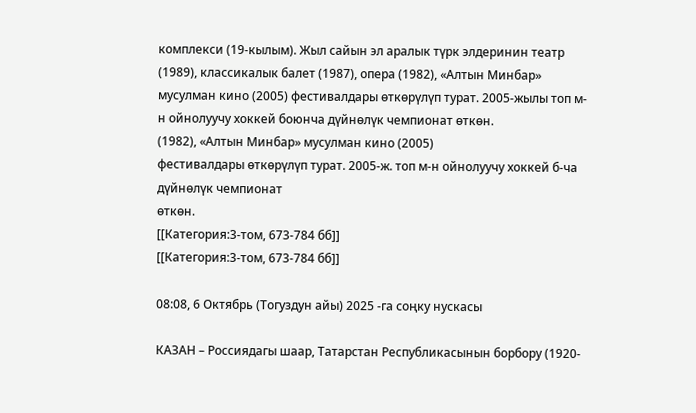комплекси (19-кылым). Жыл сайын эл аралык түрк элдеринин театр (1989), классикалык балет (1987), опера (1982), «Алтын Минбар» мусулман кино (2005) фестивалдары өткөрүлүп турат. 2005-жылы топ м-н ойнолуучу хоккей боюнча дүйнөлүк чемпионат өткөн.
(1982), «Алтын Минбар» мусулман кино (2005)
фестивалдары өткөрүлүп турат. 2005-ж. топ м-н ойнолуучу хоккей б-ча дүйнөлүк чемпионат
өткөн.
[[Категория:3-том, 673-784 бб]]
[[Категория:3-том, 673-784 бб]]

08:08, 6 Октябрь (Тогуздун айы) 2025 -га соңку нускасы

КАЗАН – Россиядагы шаар, Татарстан Республикасынын борбору (1920-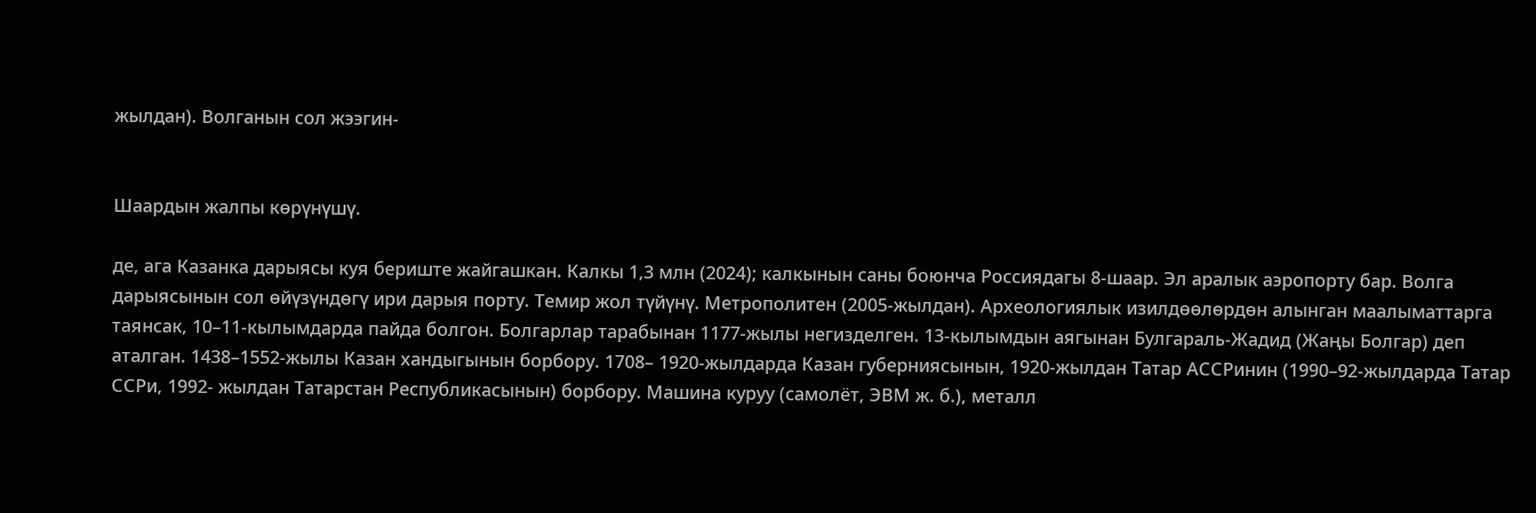жылдан). Волганын сол жээгин-


Шаардын жалпы көрүнүшү.

де, ага Казанка дарыясы куя бериште жайгашкан. Калкы 1,3 млн (2024); калкынын саны боюнча Россиядагы 8-шаар. Эл аралык аэропорту бар. Волга дарыясынын сол өйүзүндөгү ири дарыя порту. Темир жол түйүнү. Метрополитен (2005-жылдан). Археологиялык изилдөөлөрдөн алынган маалыматтарга таянсак, 10–11-кылымдарда пайда болгон. Болгарлар тарабынан 1177-жылы негизделген. 13-кылымдын аягынан Булгараль-Жадид (Жаңы Болгар) деп аталган. 1438–1552-жылы Казан хандыгынын борбору. 1708– 1920-жылдарда Казан губерниясынын, 1920-жылдан Татар АССРинин (1990–92-жылдарда Татар ССРи, 1992- жылдан Татарстан Республикасынын) борбору. Машина куруу (самолёт, ЭВМ ж. б.), металл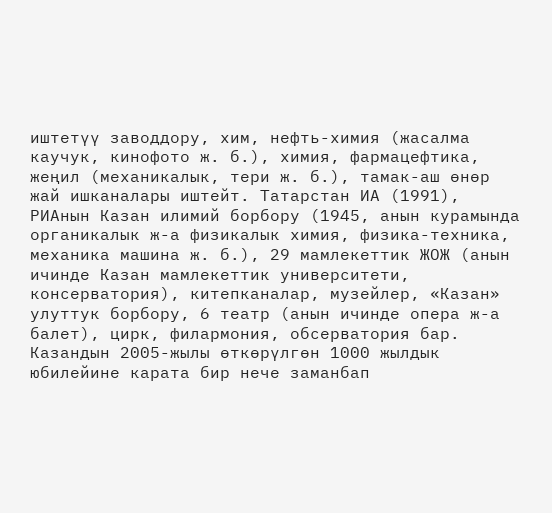иштетүү заводдору, хим, нефть-химия (жасалма каучук, кинофото ж. б.), химия, фармацефтика, жеңил (механикалык, тери ж. б.), тамак-аш өнөр жай ишканалары иштейт. Татарстан ИА (1991), РИАнын Казан илимий борбору (1945, анын курамында органикалык ж-а физикалык химия, физика-техника, механика машина ж. б.), 29 мамлекеттик ЖОЖ (анын ичинде Казан мамлекеттик университети, консерватория), китепканалар, музейлер, «Казан» улуттук борбору, 6 театр (анын ичинде опера ж-а балет), цирк, филармония, обсерватория бар. Казандын 2005-жылы өткөрүлгөн 1000 жылдык юбилейине карата бир нече заманбап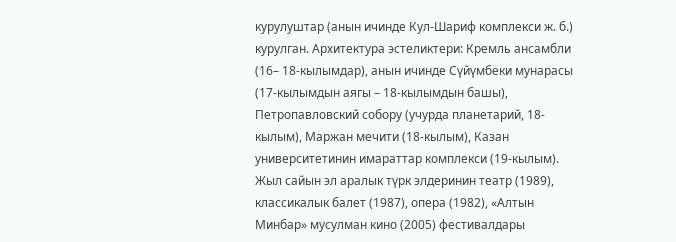курулуштар (анын ичинде Кул-Шариф комплекси ж. б.) курулган. Архитектура эстеликтери: Кремль ансамбли (16– 18-кылымдар), анын ичинде Сүйүмбеки мунарасы (17-кылымдын аягы – 18-кылымдын башы), Петропавловский собору (учурда планетарий, 18-кылым), Маржан мечити (18-кылым), Казан университетинин имараттар комплекси (19-кылым). Жыл сайын эл аралык түрк элдеринин театр (1989), классикалык балет (1987), опера (1982), «Алтын Минбар» мусулман кино (2005) фестивалдары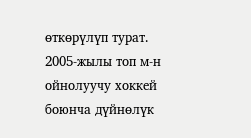өткөрүлүп турат. 2005-жылы топ м-н ойнолуучу хоккей боюнча дүйнөлүк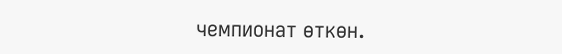чемпионат өткөн.